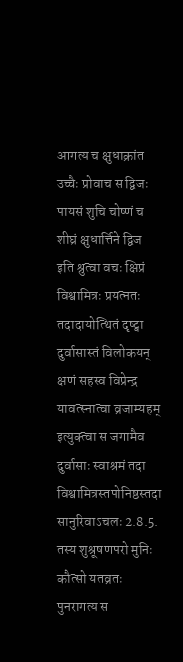आगत्य च क्षुधाक्रांत उच्चैः प्रोवाच स द्विजः पायसं शुचि चोष्णं च शीघ्रं क्षुधार्त्तिने द्विज
इति श्रुत्वा वचः क्षिप्रं विश्वामित्रः प्रयत्नतः
तदादायोत्थितं दृष्ट्वा दुर्वासास्तं विलोकयन्
क्षणं सहस्व विप्रेन्द्र यावत्स्नात्वा व्रजाम्यहम्
इत्युक्त्वा स जगामैव दुर्वासाः स्वाश्रमं तदा
विश्वामित्रस्तपोनिष्ठस्तदा सानुरिवाऽचलः 2.8.5.
तस्य शुश्रूषणपरो मुनिः कौत्सो यतव्रतः
पुनरागत्य स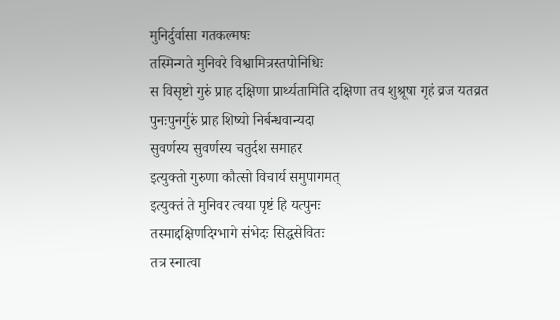मुनिर्दुर्वासा गतकल्मषः
तस्मिन्गते मुनिवरे विश्वामित्रस्तपोनिधिः
स विसृष्टो गुरुं प्राह दक्षिणा प्रार्थ्यतामिति दक्षिणा तव शुश्रूषा गृहं व्रज यतव्रत
पुनःपुनर्गुरुं प्राह शिष्यो निर्बन्धवान्यदा
सुवर्णस्य सुवर्णस्य चतुर्दश समाहर
इत्युक्तो गुरुणा कौत्सो विचार्य समुपागमत्
इत्युक्तं ते मुनिवर त्वया पृष्टं हि यत्पुनः
तस्माद्दक्षिणदिग्भागे संभेदः सिद्धसेवितः
तत्र स्नात्वा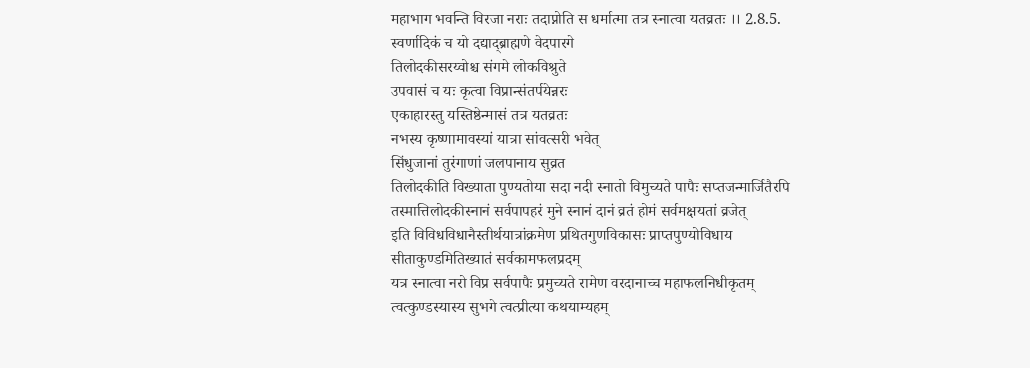महाभाग भवन्ति विरजा नराः तदाप्नोति स धर्मात्मा तत्र स्नात्वा यतव्रतः ।। 2.8.5.
स्वर्णादिकं च यो दद्याद्ब्राह्मणे वेदपारगे
तिलोदकीसरय्वोश्च संगमे लोकविश्रुते
उपवासं च यः कृत्वा विप्रान्संतर्पयेन्नरः
एकाहारस्तु यस्तिष्ठेन्मासं तत्र यतव्रतः
नभस्य कृष्णामावस्यां यात्रा सांवत्सरी भवेत्
सिंधुजानां तुरंगाणां जलपानाय सुव्रत
तिलोदकीति विख्याता पुण्यतोया सदा नदी स्नातो विमुच्यते पापैः सप्तजन्मार्जितैरपि
तस्मात्तिलोदकीस्नानं सर्वपापहरं मुने स्नानं दानं व्रतं होमं सर्वमक्षयतां व्रजेत्
इति विविधविधानैस्तीर्थयात्रांक्रमेण प्रथितगुणविकासः प्राप्तपुण्योविधाय
सीताकुण्डमितिख्यातं सर्वकामफलप्रदम्
यत्र स्नात्वा नरो विप्र सर्वपापैः प्रमुच्यते रामेण वरदानाच्च महाफलनिधीकृतम्
त्वत्कुण्डस्यास्य सुभगे त्वत्प्रीत्या कथयाम्यहम्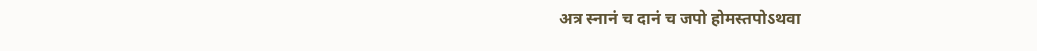अत्र स्नानं च दानं च जपो होमस्तपोऽथवा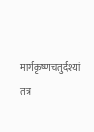मार्गकृष्णचतुर्दश्यां तत्र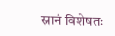स्नानं विशेषतः